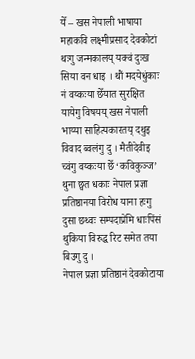येँ – खस नेपाली भाषाया महाकवि लक्ष्मीप्रसाद देवकोटां थःगु जन्मकालय् यक्वं दुःख सिया वन धाइ । थौं मदयेधुंकाः नं वय्कःया छेँयात सुरक्षित यायेगु विषयय् खस नेपाली भाय्या साहित्यकारतय् दथुइ विवाद ब्वलंगु दु । मैतीदेवीइ च्वंगु वय्कःया छेँ ‘कविकुञ्ज’ थुना छ्वत धकाः नेपाल प्रज्ञा प्रतिष्ठानया विरोध याना हःगु दुसा छथ्वः सम्पदाप्रेमि धाःपिंसं थुकिया विरुद्ध रिट समेत तया बिउगु दु ।
नेपाल प्रज्ञा प्रतिष्ठानं देवकोटाया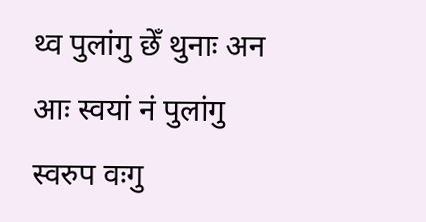थ्व पुलांगु छेँ थुनाः अन आः स्वयां नं पुलांगु स्वरुप वःगु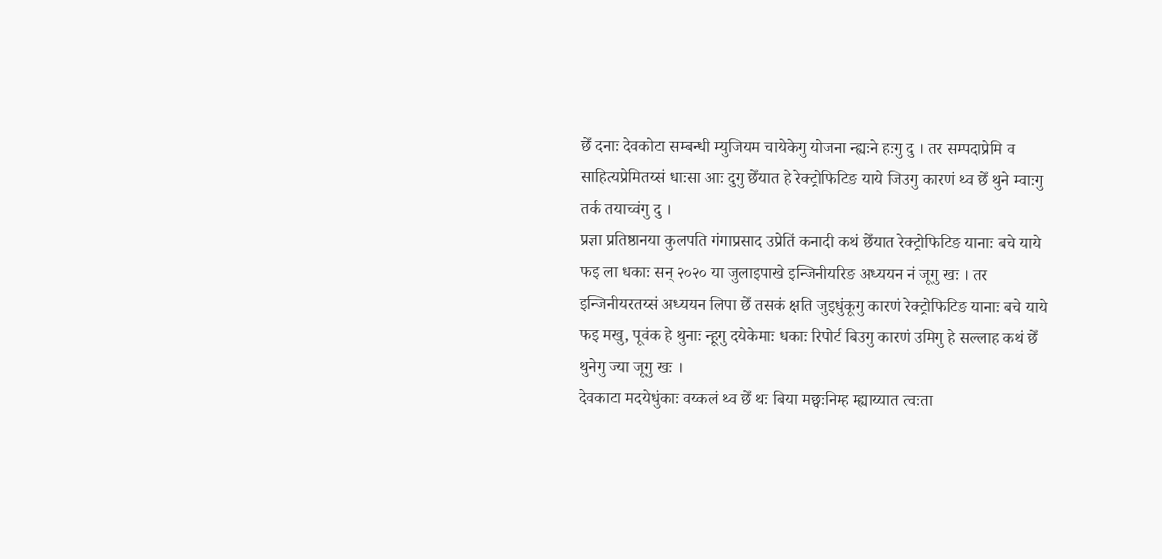छेँ दनाः देवकोटा सम्बन्धी म्युजियम चायेकेगु योजना न्ह्यःने हःगु दु । तर सम्पदाप्रेमि व साहित्यप्रेमितय्सं धाःसा आः दुगु छेँयात हे रेक्ट्रोफिटिङ याये जिउगु कारणं थ्व छेँ थुने म्वाःगु तर्क तयाच्वंगु दु ।
प्रज्ञा प्रतिष्ठानया कुलपति गंगाप्रसाद उप्रेतिं कनादी कथं छेँयात रेक्ट्रोफिटिङ यानाः बचे याये फइ ला धकाः सन् २०२० या जुलाइपाखे इन्जिनीयरिङ अध्ययन नं जूगु खः । तर इन्जिनीयरतय्सं अध्ययन लिपा छेँ तसकं क्षति जुइधुंकूगु कारणं रेक्ट्रोफिटिङ यानाः बचे याये फइ मखु, पूवंक हे थुनाः न्हूगु दयेकेमाः धकाः रिपोर्ट बिउगु कारणं उमिगु हे सल्लाह कथं छेँ थुनेगु ज्या जूगु खः ।
देवकाटा मदयेधुंकाः वय्कलं थ्व छेँ थः बिया मछ्वःनिम्ह म्ह्याय्यात त्वःता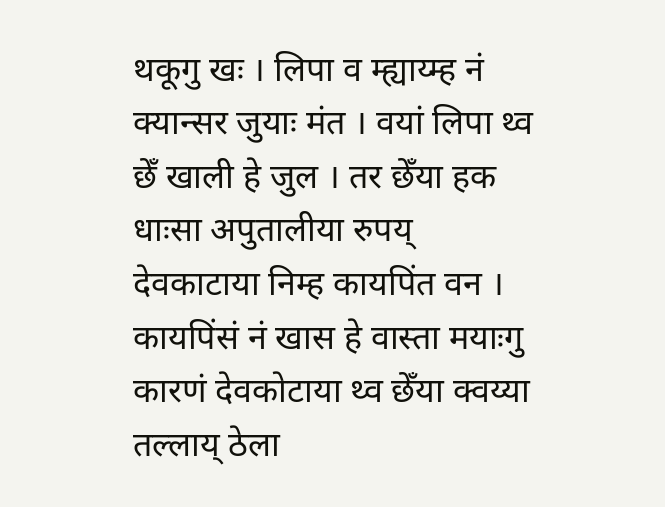थकूगु खः । लिपा व म्ह्याय्म्ह नं क्यान्सर जुयाः मंत । वयां लिपा थ्व छेँ खाली हे जुल । तर छेँया हक धाःसा अपुतालीया रुपय् देवकाटाया निम्ह कायपिंत वन । कायपिंसं नं खास हे वास्ता मयाःगु कारणं देवकोटाया थ्व छेँया क्वय्या तल्लाय् ठेला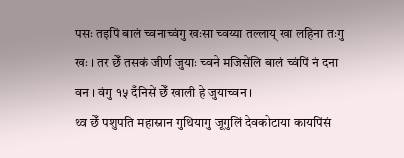पसः तइपिं बालं च्वनाच्वंगु खःसा च्वय्या तल्लाय् खा लहिना तःगु खः । तर छेँ तसकं जीर्ण जुयाः च्वने मजिसेंलि बालं च्वंपिं नं दना वन । वंगु १५ दँनिसें छेँ खाली हे जुयाच्वन ।
थ्व छेँ पशुपति महास्नान गुथियागु जूगुलिं देवकोटाया कायपिंसं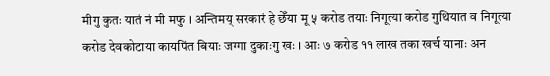मीगु कुतः यातं नं मी मफु । अन्तिमय् सरकारं हे छेँया मू ५ करोड तयाः निगूत्या करोड गुथियात व निगूत्या करोड देवकोटाया कायपिंत बियाः जग्गा दुकाःगु खः । आः ७ करोड ११ लाख तका खर्च यानाः अन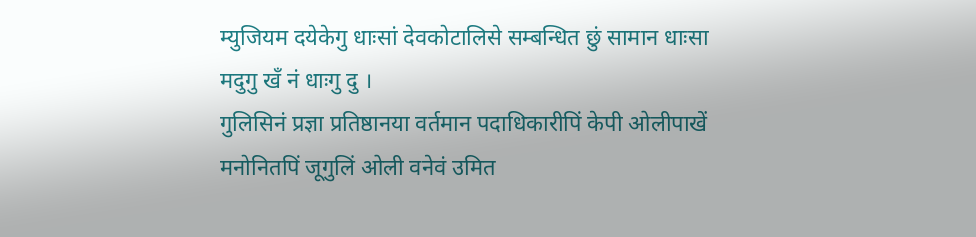म्युजियम दयेकेगु धाःसां देवकोटालिसे सम्बन्धित छुं सामान धाःसा मदुगु खँ नं धाःगु दु ।
गुलिसिनं प्रज्ञा प्रतिष्ठानया वर्तमान पदाधिकारीपिं केपी ओलीपाखें मनोनितपिं जूगुलिं ओली वनेवं उमित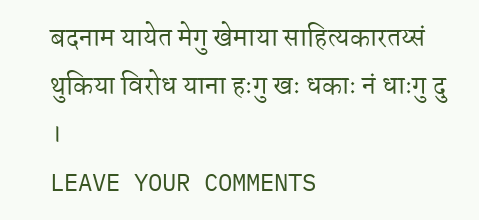बदनाम यायेत मेगु खेमाया साहित्यकारतय्सं थुकिया विरोध याना हःगु खः धकाः नं धाःगु दु ।
LEAVE YOUR COMMENTS